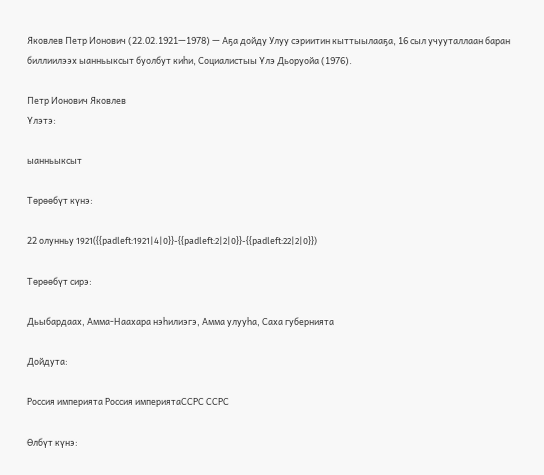Яковлев Петр Ионович (22.02.1921—1978) — Аҕа дойду Улуу сэриитин кыттыылааҕа, 16 сыл учууталлаан баран биллиилээх ыанньыксыт буолбут киһи, Социалистыы Үлэ Дьоруойа (1976).

Петр Ионович Яковлев
Үлэтэ:

ыанньыксыт

Төрөөбүт күнэ:

22 олунньу 1921({{padleft:1921|4|0}}-{{padleft:2|2|0}}-{{padleft:22|2|0}})

Төрөөбүт сирэ:

Дьыбардаах, Амма-Наахара нэһилиэгэ, Амма улууһа, Саха губернията

Дойдута:

Россия империята Россия империятаССРС ССРС

Өлбүт күнэ: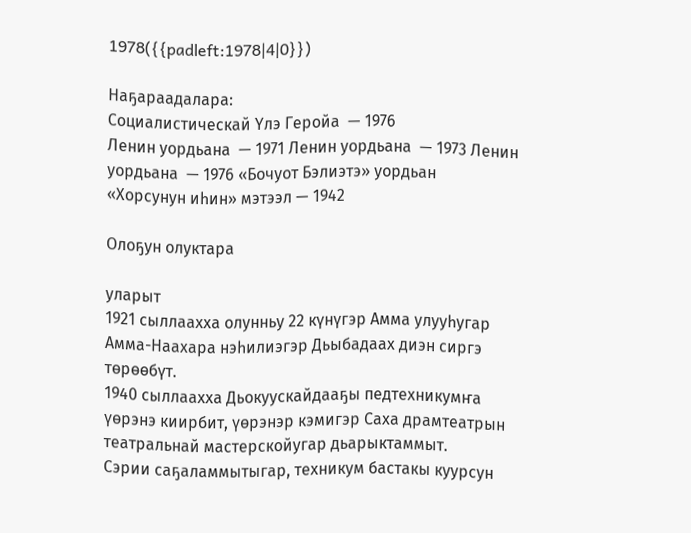1978({{padleft:1978|4|0}})

Наҕараадалара:
Социалистическай Үлэ Геройа  — 1976
Ленин уордьана  — 1971 Ленин уордьана  — 1973 Ленин уордьана  — 1976 «Бочуот Бэлиэтэ» уордьан
«Хорсунун иһин» мэтээл — 1942

Олоҕун олуктара

уларыт
1921 сыллаахха олунньу 22 күнүгэр Амма улууһугар Амма-Наахара нэһилиэгэр Дьыбадаах диэн сиргэ төрөөбүт.
1940 сыллаахха Дьокуускайдааҕы педтехникумҥа үөрэнэ киирбит, үөрэнэр кэмигэр Саха драмтеатрын театральнай мастерскойугар дьарыктаммыт.
Сэрии саҕаламмытыгар, техникум бастакы куурсун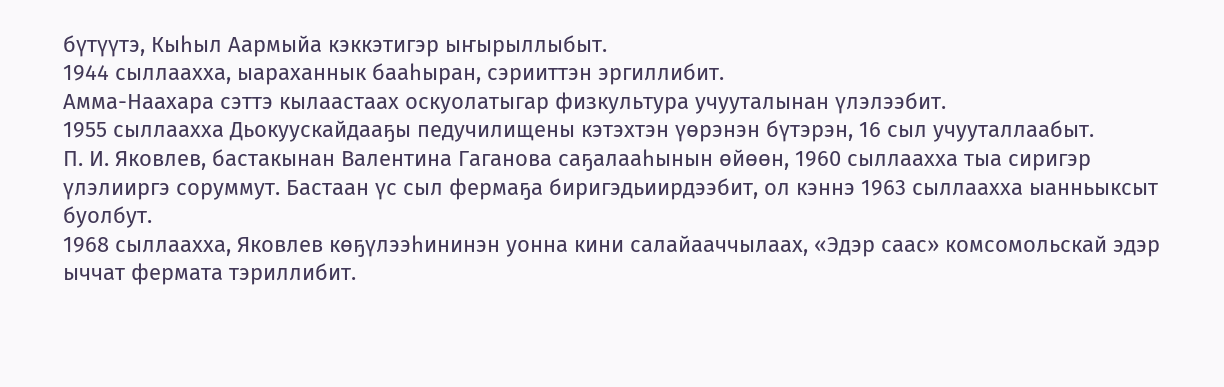бүтүүтэ, Кыһыл Аармыйа кэккэтигэр ыҥырыллыбыт.
1944 сыллаахха, ыараханнык бааһыран, сэрииттэн эргиллибит.
Амма-Наахара сэттэ кылаастаах оскуолатыгар физкультура учууталынан үлэлээбит.
1955 сыллаахха Дьокуускайдааҕы педучилищены кэтэхтэн үөрэнэн бүтэрэн, 16 сыл учууталлаабыт.
П. И. Яковлев, бастакынан Валентина Гаганова саҕалааһынын өйөөн, 1960 сыллаахха тыа сиригэр үлэлииргэ соруммут. Бастаан үс сыл фермаҕа биригэдьиирдээбит, ол кэннэ 1963 сыллаахха ыанньыксыт буолбут.
1968 сыллаахха, Яковлев көҕүлээһининэн уонна кини салайааччылаах, «Эдэр саас» комсомольскай эдэр ыччат фермата тэриллибит.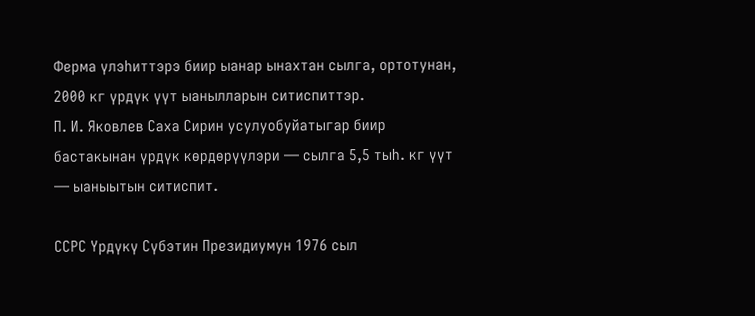Ферма үлэһиттэрэ биир ыанар ынахтан сылга, ортотунан, 2000 кг үрдүк үүт ыанылларын ситиспиттэр.
П. И. Яковлев Саха Сирин усулуобуйатыгар биир бастакынан үрдүк көрдөрүүлэри — сылга 5,5 тыһ. кг үүт — ыаныытын ситиспит.

ССРС Үрдүкү Сүбэтин Президиумун 1976 сыл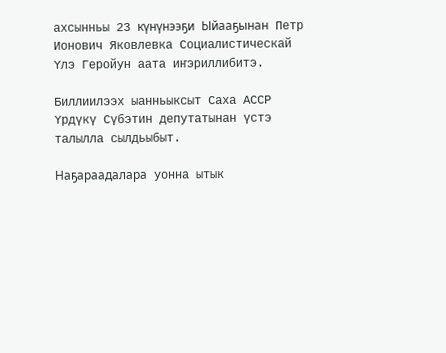ахсынньы 23 күнүнээҕи Ыйааҕынан Петр Ионович Яковлевка Социалистическай Үлэ Геройун аата иҥэриллибитэ.

Биллиилээх ыанньыксыт Саха АССР Үрдүкү Сүбэтин депутатынан үстэ талылла сылдьыбыт.

Наҕараадалара уонна ытык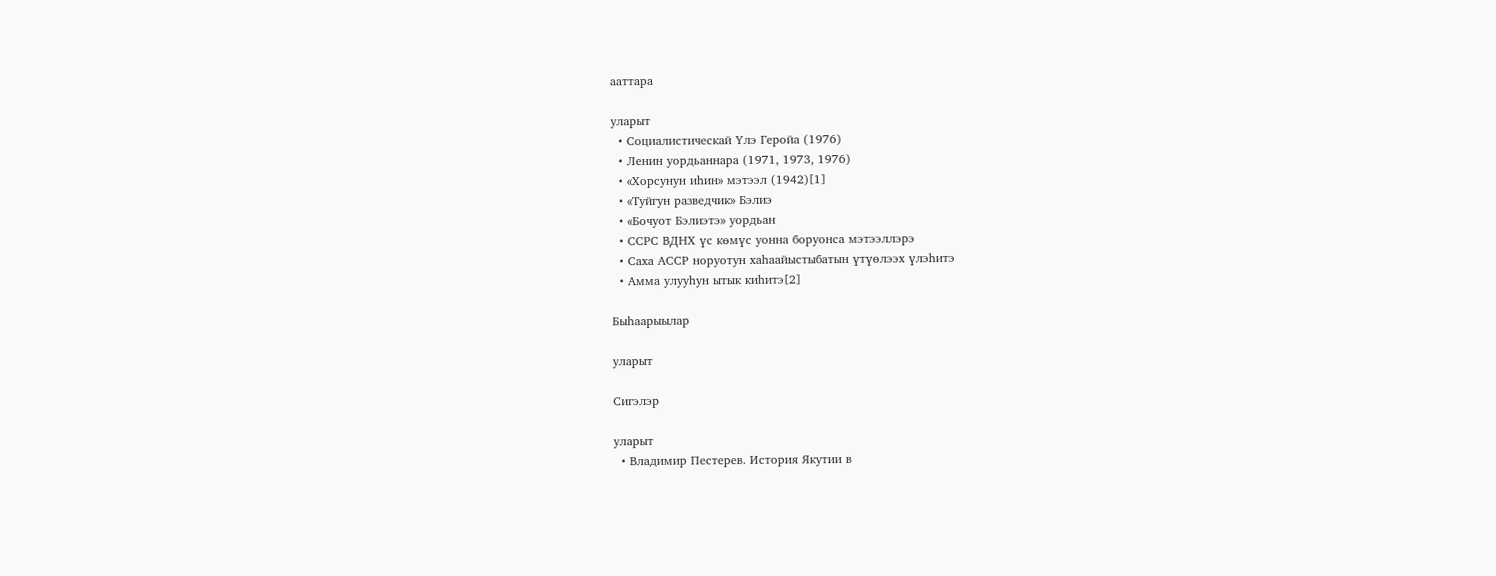ааттара

уларыт
  • Социалистическай Үлэ Геройа (1976)
  • Ленин уордьаннара (1971, 1973, 1976)
  • «Хорсунун иһин» мэтээл (1942)[1]
  • «Туйгун разведчик» Бэлиэ
  • «Бочуот Бэлиэтэ» уордьан
  • ССРС ВДНХ үс көмүс уонна боруонса мэтээллэрэ
  • Саха АССР норуотун хаһаайыстыбатын үтүөлээх үлэһитэ
  • Амма улууһун ытык киһитэ[2]

Быһаарыылар

уларыт

Сигэлэр

уларыт
  • Владимир Пестерев. История Якутии в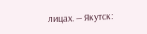лицах. — Якутск: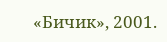«Бичик», 2001.